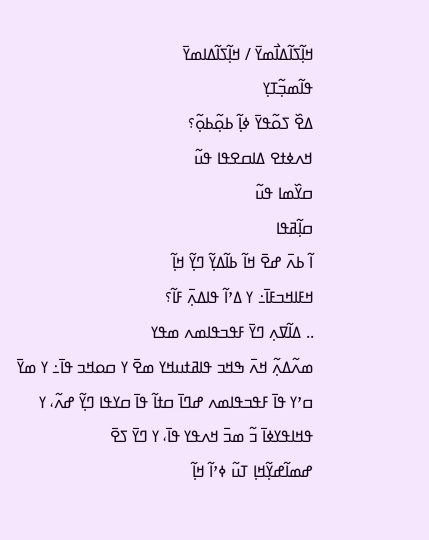ߞߊ߲߬ߖߊ߬ߡߊ߯ߘߌ߫ / ߞߊ߲߬ߖߊ߬ߡߊߘߌ߫
ߟߊ߬ߘߏ߲߬ߠߌ߲
ߡߐ߰ ߖߋ߬ߟߌ߫ ߦߊ߲߬ ߕߋ߲߬ߕߋ߲߬؟
ߞߍߦߙߐ ߡߊߛߐߟߊ ߟߎ߬
ߛߌ߰ߘߊ ߟߎ߬
ߛߊ߲߬ߥߟߊ
ߊ߬ ߕߍ߫ ߝߐ߫ ߞߊ߬ ߕߊ߬ߡߌ߲߬ ߣߌ߲߬ ߞߊ߲߬
ߞߓߊߞߏߓߊ߫߸ ߌ ߡߴߊ߬ ߟߊߡߍ߲߫ ߓߊ߬؟
.. ߡߊ߬ߜߍ߲ ߣߌ߫ ߓߟߏߟߊߘߍ ߘߟߌ
ߘߍ߬ߡߍ߲߬ ߞߍ߫ ߒߞߏ ߟߊߥߙߎߞߌ ߘߐ߫ ߌ ߛߋߞߏ ߟߊ߫߸ ߌ ߘߌ߫ ߛߴߌ ߟߊ߫ ߓߟߏߟߊߘߍ ߝߣߊ߫ ߛߙߊ߬ ߟߊ߫ ߛߌߟߊ ߣߌ߲߬ ߝߍ߬، ߌ ߟߞߊߟߌߦߊ߫ ߏ߬ ߘߏ߫ ߞߍߟߌ ߟߊ߫، ߌ ߣߌ߫ ߖߐ߫
ߝߘߊ߬ߝߌ߲߬ߞߊ߲ ߠߎ߬ ߦߴߊ߬ ߞߊ߲߬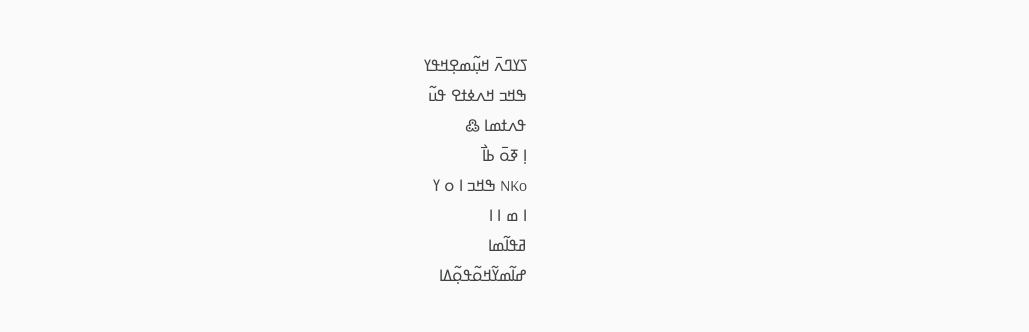ߖߌߣߍ߫ ߞߎ߲߬ߘߐ߲ߞߟߌ
ߒߞߏ ߞߍߦߙߐ ߟߎ߬
ߟߍߙߘߊ ߷
ߊ߲ ߧߋ߫ ߕߊ߯
NKo ߒߞߏ ߊ ߋ ߌ
ߊ ߘ ߊ ߊ
ߥߟߊ߬ߘߊ
ߝߊ߬ߘߌ߬ߞߋ߬ߟߋ߲߬ߡߊ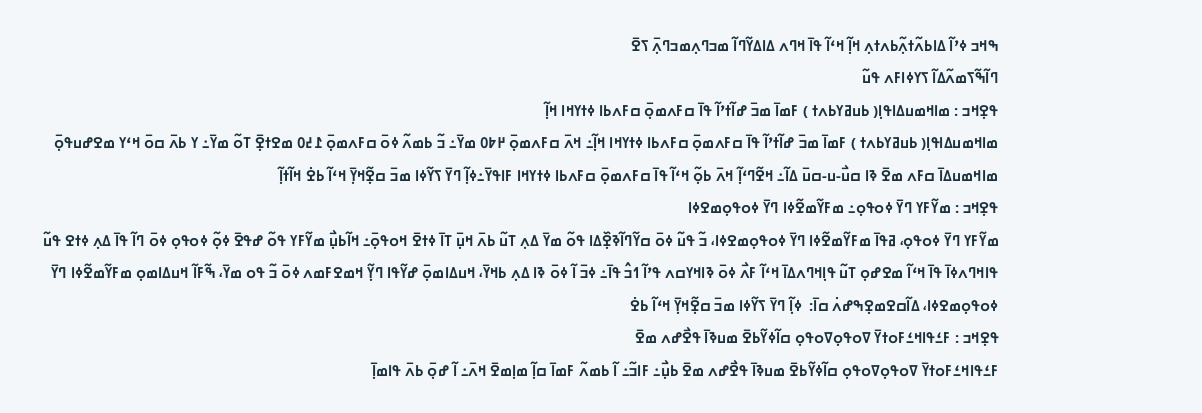ߒߞߏ ߦߴߊ߬ ߡߊߕߍ߬ߙߍ߲߬ߕߍߙߍ߲ ߞߊ߲߬ ߞߵߊ߬ ߟߊ߫ ߞߣߍ ߡߊߡߌ߬ߣߊ߬ ߘߏߣߍ߲ߘߏߣߍ߲߫ ߖߐ߫
ߣߊ߬ߒ߬ߖߘߍ߬ߡߊ߬ ߖߌߦߊߓߍ ߟߎ߬
ߟߐ߲ߞߏ : ߘߊߞߘߎߡߊߟߊ߲( ߕߎߥߌߕߍߙ ) ߓߘߊ߫ ߘߏ߫ ߝߊ߬ߙߴߊ߬ ߟߊ߫ ߛߓߍߘߋ߲߫ ߛߓߍߕߊ ߦߙߌߞߊ ߞߊ߲߬
ߘߊߞߘߎߡߊߟߊ߲( ߕߎߥߌߕߍߙ ) ߓߘߊ߫ ߘߏ߫ ߝߊ߬ߙߴߊ߬ ߟߊ߫ ߛߓߍߘߋ߲߫ ߛߓߍߕߊ ߦߙߌߞߊ ߞߊ߲߬߸ ߞߍ߫ ߛߓߍߘߋ߲߫ ߂߈߀ ߘߌ߫߸ ߏ߬ ߕߘߍ߬ ߦߋ߫ ߛߓߍߘߋ߲߫ ߁߄߀ ߘߐߙߐ߲߫ ߠߋ߬ ߘߌ߫߸ ߌ ߕߍ߫ ߛߋ߫ ߞߵߌ ߘߐߝߎߟߋ߲߫ ߘߊߞߘߎߡߊ߫ ߛߓߍ ߘߐ߫ ߢߊ ߛߎ߯-ߎ-ߛߎ߫ ߡߊ߬߸ ߞߐ߬ߣߵߊ߲߬ ߞߍ߫ ߕߋ߲߬ ߞߵߊ߬ ߟߊ߫ ߛߓߍߘߋ߲߫ ߛߓߍߕߊ ߦߙߌߞߊ ߓߊߟߌ߫߸ߦߊ߲߬ ߣߌ߫ ߖߌ߬ߦߊ ߘߏ߫ ߛߐ߲߬ߞߌ߲߫ ߞߵߊ߬ ߕߐ߭ ߞߊ߬ߙߊ߲߬
ߟߐ߲ߞߏ : ߘߌ߬ߓߌ ߣߌ߫ ߦߋߟߋ߲߸ ߘߓߌ߬ߘߐ߬ߦߊ ߣߌ߫ ߦߋߟߋ߲ߘߐߦߊ
ߘߌ߬ߓߌ ߣߌ߫ ߦߋߟߋ߲، ߥߟߊ߫ ߘߓߌ߬ߘߐ߬ߦߊ ߣߌ߫ ߦߋߟߋ߲ߘߐߦߊ، ߏ߬ ߟߎ߬ ߦߋ߫ ߛߌ߬ߣߊ߬ߢߐ߲߰ߡߊ ߟߋ߬ ߘߌ߫ ߡߍ߲ ߠߎ߬ ߕߍ߫ ߞߎ߲߫ ߠߊ߫ ߦߙߐ߫ ߞߋߟߋ߲߫߸ ߞߊ߬ߕߎ߲߯ ߘߌ߬ߓߌ ߟߋ߬ ߝߟߐ߫ ߦߋ߲߬ ߦߋߟߋ߲ ߦߋ߫ ߣߊ߬ ߟߊ߫ ߡߍ߲ ߦߙߐ ߟߎ߬ ߟߊߞߣߍߦߊ߫ ߟߊ߫ ߞߵߊ߬ ߘߐߝߋ߲ ߠߎ߬ ߟߊ߲ߞߣߍߡߊ߫ ߞߵߊ߬ ߓߍ߯ ߦߋ߫ ߢߊߞߌߛߍ ߟߴߊ߬ ߗߏ߮ ߟߊ߫߸ ߦߏ߫ ߊ߬ ߦߋ߫ ߢߊ ߡߍ߲ ߕߞߌ߫، ߞߎߡߊߘߋ߲߫ ߝߌ߬ߟߊ ߣߌ߲߬ ߞߘߐߓߘߍ ߦߋ߫ ߏ߬ ߟߋ ߘߌ߫، ߒ߬ߓߊ߬ ߞߎߡߊߘߋ߲ ߘߓߌ߬ߘߐ߬ߦߊ ߣߌ߫ ߦߋߟߋ߲ߘߐߦߊ، ߡߊ߬ߛߐߘߐ߲ߒߝߍ߭ ߛߊ߫:  ߦߊ߲߬ ߣߌ߫ ߖߌ߬ߦߊ ߘߏ߫ ߛߐ߲߬ߞߌ߲߫ ߞߵߊ߬ ߕߐ߭
ߟߐ߲ߞߏ : ߓߑߟߊߞߑߓߋߙߌ߫ ߜߋߟߋ߲ߜߋߟߋ߲ ߛߊ߬ߦߌ߬ߕߐ߫ ߘߎߢߊ߫ ߟߐ߯ߝߍ ߘߐ߫
ߓߑߟߊߞߑߓߋߙߌ߫ ߜߋߟߋ߲ߜߋߟߋ߲ ߛߊ߬ߦߌ߬ߕߐ߫ ߘߎߢߊ߫ ߟߐ߯ߝߍ ߘߐ߫ ߕߎ߲߯߸ ߓߊߏ߬߸ ߊ߬ ߕߘߍ߬ ߓߘߊ߫ ߛߊ߲߬ ߘߊ߲ߘߐ߫ ߞߍ߫߸ ߊ߬ ߝߋ߲߫ ߕߍ߫ ߟߊߘߊ߲߫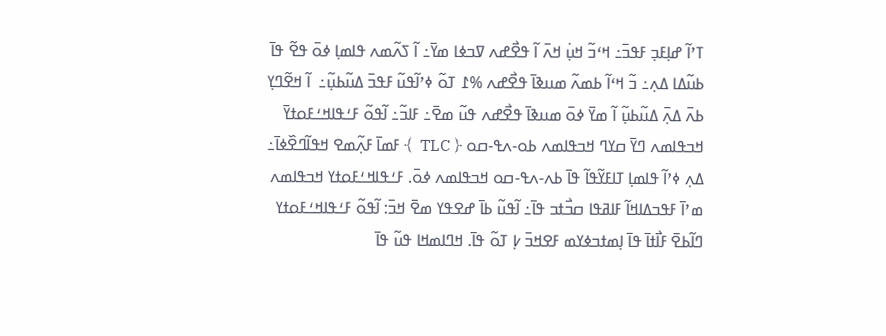ߠߴߊ߬ ߝߊ߲ߓߏ߲ ߓߟߏ߫߸ ߞߵߏ߬ ߞߎ߲߭ ߞߍ߫ ߊ߬ ߟߐ߯ߝߍ ߜߏߦߊ ߘߌ߫߸ ߊ߬ ߖߍ߬ߘߍ ߟߊߘߊ߲ ߦߋ߫ ߟߐ߬ ߟߊ߫ ߕߎ߬ߡߊ ߡߍ߲߸ ߏ߬ ߞߵߊ߬ ߕߘߍ߬ ߘߎߢߊ߫ ߟߐ߯ߝߍ %߁ ߠߋ߬ ߦߴߊ߬ߟߎ߬ ߓߟߏ߫ ߡߎ߬ߕߎ߲߬߸  ߊ߬ ߞߐ߬ߣߌ߲ ߕߍ߫ ߡߍ߲߫ ߡߎ߬ߕߎ߲߬ ߊ߬ ߘߌ߫ ߦߋ߫ ߘߎߢߊ߫ ߟߐ߯ߝߍ ߟߎ߬ ߘߐ߫߸ ߓߊߏ߬߸ ߊ߬ߟߋ߬ ߓߑߟߊߞߑߓߋߙߌ߫ ߞߏߟߊߘߍ ߣߌ߫ ߛߌߣ ߞߏߟߊߘߍ ߕߋ-ߍߟ-ߛߋ ﴿ TLC  ﴾ ߓߘߊ߫ ߓߍ߲߬ߘߐ ߞߟߊ߬ߣߐ߰ߦߊ߫߸ ߡߍ߲ ߦߴߊ߬ ߟߊߘߊ߲ ߠߊߓߌ߬ߟߊ߬ ߟߊ߫ ߕߍ-ߍߟ-ߛߋ ߞߏߟߊߘߍ ߦߋ߫. ߓߑߟߊߞߑߓߋߙߌ ߞߏߟߊߘߍ ߘߴߊ߫ ߓߟߏߡߊߞߊ߬ ߓߊߥߟߊ ߛߏ߯ߙߏ ߟߊ߫߸ ߊ߬ߟߎ߬ ߕߊ߫ ߝߐߟߌ ߘߐ߫ ߞߏ߫: ߊ߬ߟߋ߬ ߓߑߟߊߞߑߓߋߙߌ ߣߊ߬ߕߐ߫ ߓߊ߯ߙߊ߫ ߟߊ߫ ߊ߲ߘߙߏߦߌߘ ߓߐߞߏ߫ ߇߲ ߠߋ߬ ߟߊ߫. ߞߣߊߘߞߊ ߟߎ߬ ߟߊ߫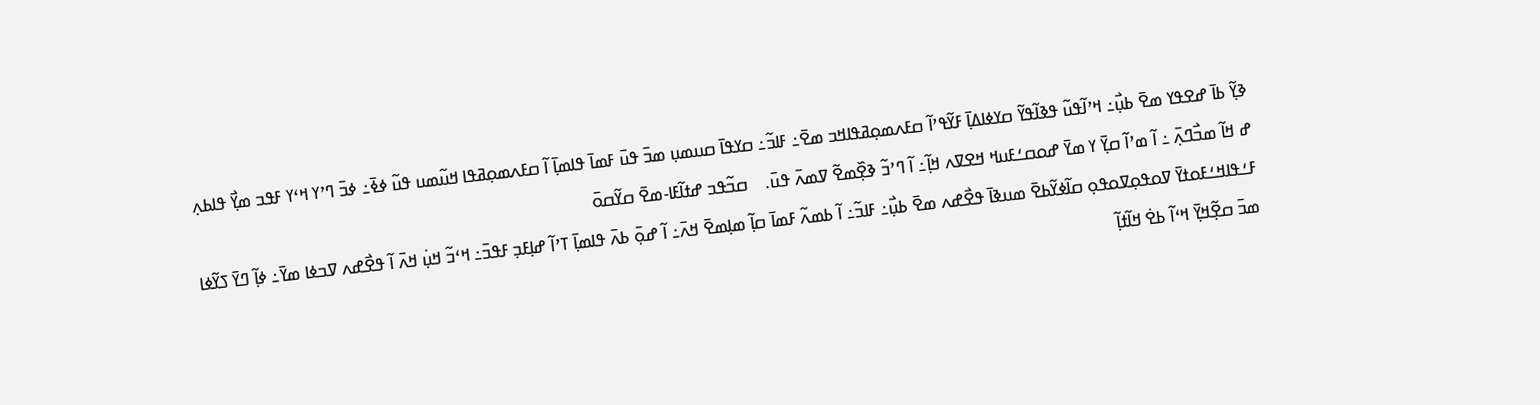ߢߌ߲߬ ߕߊ߫ ߝߐߟߌ ߘߐ߫ ߕߎ߲߯߸ ߞߴߊ߬ߟߎ߬ ߟߢߊ߬ߟߌ߬ ߛߌߦߊߡߊ߲߫ ߓߌ߬ߟߴߊ߬ ߛߓߍߘߋ߲ߥߟߊߞߏ ߘߐ߫߸ ߓߊߏ߬߸ ߛߌߟߊ߫ ߛߎߘߎ߲ ߘߏ߫ ߟߎ߫ ߓߘߊ߫ ߟߊߘߊ߲߫ ߊ߬ ߛߓߍߘߋ߲ߥߟߊ ߞߎ߬ߘߎ ߟߎ߬ ߦߦ߫߸ ߦߏ߫ ߣߴߌ ߞߵߌ ߓߟߏ ߘߌ߲߯ ߟߊߕߍ߲ ߝ ߞߊ߬ ߘߏ߯ߣߍ߲߫ ߸ ߊ߬ ߘߴߊ߬ ߛߌ߲߫ ߌ ߘߌ߫ ߝߋߛߑߓߎߞ ߞߐߜߍ ߞߊ߲߬߸ ߊ߬ ߣߴߏ߬ ߢߐ߲߰ߘߐ߬ ߜߘߍ߫ ߟߎ߫.    ߛߏ߬ߟߏ ߝߙߊ߬ߓߊ-ߘߐ߫ ߛߌ߬ߛߋ߫
ߓߑߟߊߞߑߓߋߙߌ߫ ߜߋߟߋ߲ߜߋߟߋ߲ ߛߊ߬ߦߌ߬ߕߐ߫ ߘߎߢߊ߫ ߟߐ߯ߝߍ ߘߐ߫ ߕߎ߲߯߸ ߓߊߏ߬߸ ߊ߬ ߕߘߍ߬ ߓߘߊ߫ ߛߊ߲߬ ߘߊ߲ߘߐ߫ ߞߍ߫߸ ߊ߬ ߝߋ߲߫ ߕߍ߫ ߟߊߘߊ߲߫ ߠߴߊ߬ ߝߊ߲ߓߏ߲ ߓߟߏ߫߸ ߞߵߏ߬ ߞߎ߲߭ ߞߍ߫ ߊ߬ ߟߐ߯ߝߍ ߜߏߦߊ ߘߌ߫߸ ߦߊ߲߬ ߣߌ߫ ߖߌ߬ߦߊ ߘߏ߫ ߛߐ߲߬ߞߌ߲߫ ߞߵߊ߬ ߕߐ߭ ߞߊ߬ߙߊ߲߬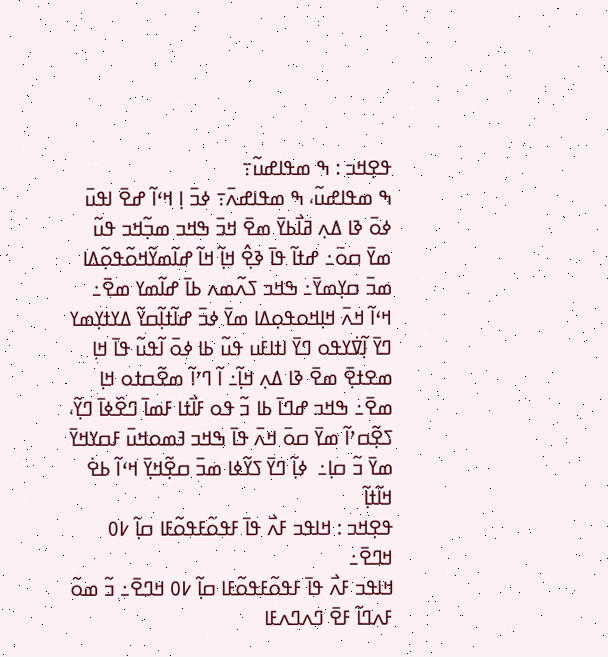ߟߐ߲ߞߏ : ߒ ߘߟߊߝߎ߬߹
ߒ ߘߟߊߝߎ߬، ߒ ߘߟߊߝߍ߫߹ ߦߏ߫ ߊ߲ ߞߵߊ߬ ߝߐ߫ ߊߟߎ߫ ߦߋ߫ ߢߊ ߡߍ߲ ߥߊ߯ߕߌ߫ ߘߐ߫ ߞߏ߫ ߒߞߏ ߘߏ߲߬ߞߏ ߟߎ߬ ߘߌ߫ ߛߋ߫߸ ߝߙߊ߬ ߟߊ߫ ߢߐ߲߮ ߞߊ߲߬ ߞߊ߬ ߝߊ߬ߘߌ߬ߞߋ߬ߟߋ߲߬ߡߊ ߘߏ߫ ߛߌ߲ߘߌ߫߸ ߒߞߏ ߖߍ߬ߘߍ ߕߊ߫ ߝߊ߬ߘߌ ߘߐ߫߸ ߞߵߊ߬ ߞߍ߫ ߞߊ߲ߞߋߟߋ߲ߡߊ ߘߌ߫ ߦߏ߫ ߝߊ߬ߙߊ߲߬ߛߌ߬ ߡߌߙߌ߲ߘߌ ߣߌ߫ ߊ߲߬ߜ߭ߌߟߋ ߣߌ߫ ߊߙߊߓߎ ߟߎ߬ ߕߊ ߦߋ߫ ߊ߬ߟߎ߬ ߟߊ߫ ߞߊ߲ ߘߐߙߐ߲߫ ߘߐ߫ ߢߊ ߡߍ߲ ߞߊ߲߬߸ ߊ߬ ߣߴߊ߬ ߘߐ߬ߛߙߋ ߞߊ߲ ߘߐ߫߸ ߒߞߏ ߝߣߊ߫ ߕߊ ߏ߬ ߟߋ ߓߊ߯ߙߊ ߓߘߊ߫ ߣߐ߰ߦߊ߫ ߣߌ߲߬، ߖߐ߲߬ߛߴߊ߬ ߘߌ߫ ߛߋ߫ ߞߍ߫ ߟߊ߫ ߒߞߏ ߔߘߋߞߎ߫ ߓߛߌߞߌ߫ ߘߌ߫ ߏ߬ ߛߊ߲߸  ߦߊ߲߬ ߣߌ߫ ߖߌ߬ߦߊ ߘߏ߫ ߛߐ߲߬ߞߌ߲߫ ߞߵߊ߬ ߕߐ߭ ߞߊ߬ߙߊ߲߬
ߟߐ߲ߞߏ : ߞߊߟߏ ߓߍ߯ ߟߊ߫ ߓߟߋ߬ߓߟߋ߬ߓߊ ߛߊ߲߬ ߇߀ ߞߣߐ߫߸
ߞߊߟߏ ߓߍ߯ ߟߊ߫ ߓߟߋ߬ߓߟߋ߬ߓߊ ߛߊ߲߬ ߇߀ ߞߣߐ߫߸ ߏ߬ ߘߋ߬ ߓߍߣߊ߬ ߓߐ߫ ߣߍߣߍߓߊ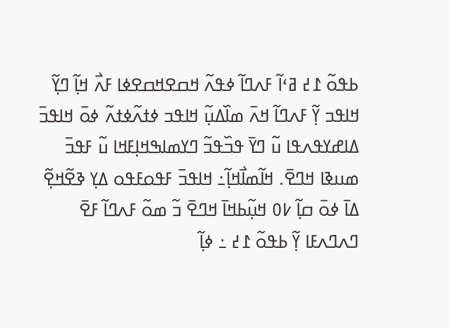ߕߟߋ߬ ߁߄ ߥߵߊ߬ ߓߍߣߊ߬ ߦߟߍ߬ ߞߛߐߞߛߐߦߊ ߓߍ߯ ߞߊ߲߬ ߣߌ߲߬ ߞߊߟߏ ߌ߲߬ ߓߍߣߊ߬ ߞߍ߫ ߘߊ߰ߡߎ߲߬ ߞߊߟߏ ߦߙߍ߬ߦߙߍ߬ ߦߋ߫ ߞߊߟߏ߫ ߡߊߝߌߟߍߟߊ ߎ߬ ߣߌ߫ ߟߏ߰ߟߏ߬ ߣߌߘߊߒߞߊ߲ߓߞߊ ߎ߬ ߓߟߏ߫ ߘߎߢߊ ߞߣߐ߫. ߞߊ߬ߘߊ߯ߞߊ߲߬߸ ߞߊߟߏ߫ ߓߟߋߓߟߋ ߡߌ߲ ߢߐ߬ߞߐ߲߬ ߡߊ߫ ߦߋ߫ ߛߊ߲߬ ߇߀ ߞߎ߲߬ߕߞߊ߫ ߞߣߐ߫ ߏ߬ ߘߋ߬ ߓߍߣߊ߬ ߓߐ߫ ߣߍߣߍߓߊ ߌ߲߬ ߕߟߋ߬ ߁߄ ߸ ߦߊ߲߬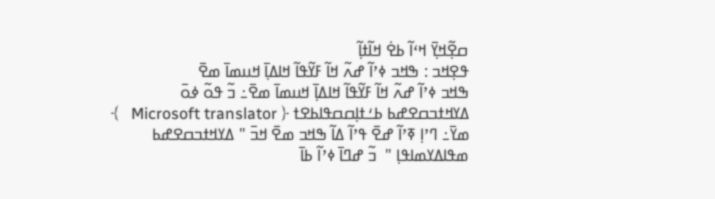ߛߐ߲߬ߞߌ߲߫ ߞߵߊ߬ ߕߐ߭ ߞߊ߬ߙߊ߲߬
ߟߐ߲ߞߏ : ߒߞߏ ߦߴߊ߬ ߝߍ߬ ߞߊ߬ ߓߌ߬ߟߊ߬ ߞߊߡߊ߲߫ ߞߎߘߊ߫ ߘߐ߫
ߒߞߏ ߦߴߊ߬ ߝߍ߬ ߞߊ߬ ߓߌ߬ߟߊ߬ ߞߊߡߊ߲߫ ߞߎߘߊ߫ ߘߐ߫߸ ߏ߬ ߟߋ߬ ߦߋ߫ ߡߌߞߙߏߛߐߝߕ ߕߑߙߊ߲ߛߛߟߊߕߐߙ ﴿ Microsoft translator   ﴾ ߘߌ߫߸ ߣߴߊ߲ ߧߴߊ߬ ߝߐ߫ ߟߴߊ߬ ߡߊ߬ ߒߞߏ ߘߐ߫ ߞߏ߫ " ߡߌߞߙߏߛߐߝߕ ߘߟߊߡߌߘߊߟߊ߲ "  ߏ߬ ߝߣߊ߫ ߦߴߊ߬ ߕߊ߫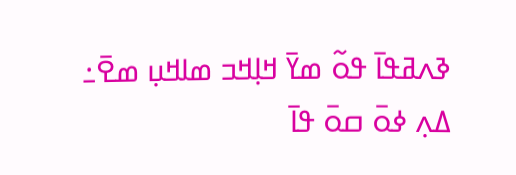ߢߍߥߟߊ߫ ߟߋ߬ ߘߌ߫ ߞߊ߲ߞߏ ߘߊߞߎ߲ ߘߐ߫߸ ߡߍ߲ ߦߋ߫ ߛߋ߫ ߟߊ߫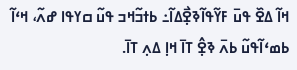ߞߊ߬ ߡߐ߰ ߟߎ߫ ߓߌ߬ߟߊ߬ߢߐ߲߯ߡߊ߬߸ ߕߙߏ߬ߞߏ ߟߎ߬ ߛߌߟߊ ߝߍ߬، ߞߵߊ߬ ߕߘߵߊ߬ߟߎ߬ ߕߍ߫ ߢߐ߲߮ ߠߊ߫ ߞߊ߲ ߡߍ߲ ߠߊ߫.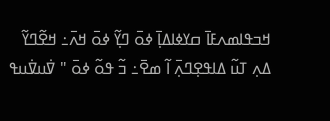ߞߏߟߊߘߍߓߊ߫ ߛߌߦߊߡߊ߲߫ ߦߋ߫ ߣߌ߲߬ ߦߋ߫ ߞߍ߫߸ ߞߐ߬ߣߌ߬ ߡߍ߲ ߠߎ߬ ߡߊߟߐ߲ߣߍ߲߫ ߊ߬ ߘߐ߫߸ ߏ߬ ߟߋ߬ ߦߋ߫ " ߜ߭ߎߜ߭ߎߟ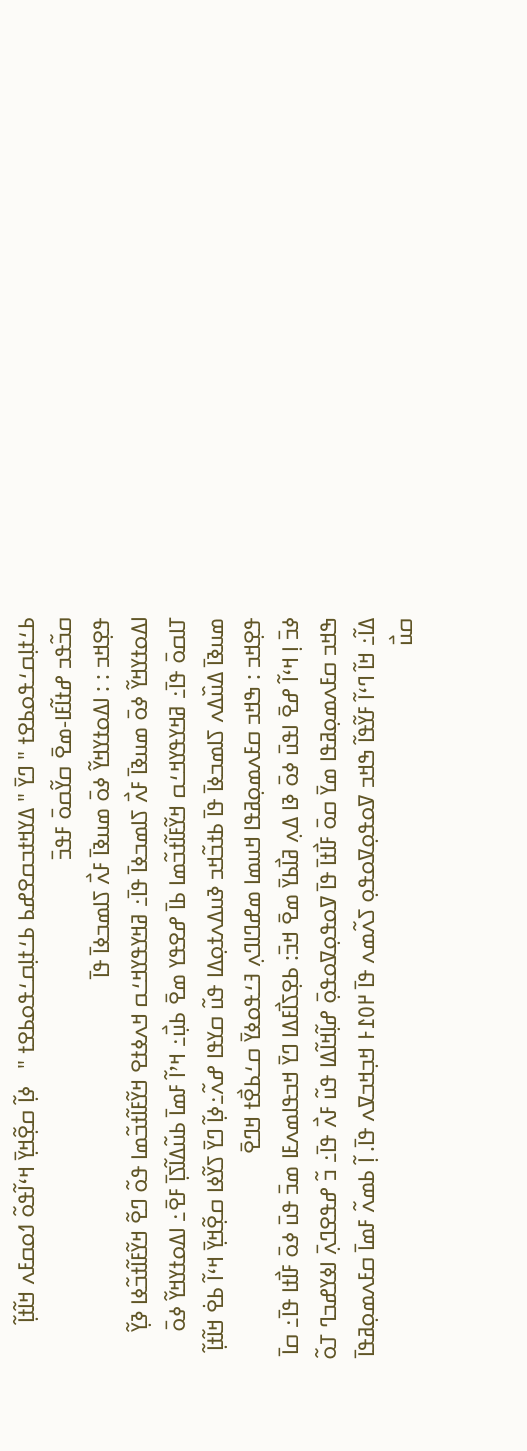ߕߑߙߊ߲ߛߑߟߋߕߐߙ " ߣߌ߫ " ߡߌߞߙߏߛߐߝߕ ߕߑߙߊ߲ߛߑߟߋߕߐߙ "   ߦߊ߲߬ ߛߐ߲߬ߞߌ߲߫ ߞߵߊ߬ߟߋ߬ ߗߋߛߓߍ ߞߊ߬ߙߊ߲߬
ߛߏ߬ߟߏ ߝߙߊ߬ߓߊ-ߘߐ߫ ߛߌ߬ߛߋ߫ ߓߟߏ߫
ߟߐ߲ߞߏ : : ߊߡߋߙߌߞߌ߬ ߦߋ߫ ߘߎߢߊ߫ ߓߍ߯ ߖߊߘߏߦߊ߫ ߟߊ߫
ߊߡߋߙߌߞߌ߬ ߦߋ߫ ߘߎߢߊ߫ ߓߍ߯ ߖߊߘߏߦߊ߫ ߟߊ߫߸ ߥߞߌߟߌߞߑߛ ߞߍߦߙߐ ߞߌ߬ߓߊ߬ߙߏ߬ߘߊ ߟߋ߬ ߣߐ߬ ߞߌ߬ߓߊ߬ߙߏ߬ߦߊ ߢߌ߲߬ ߠߊߛߋ߫ ߟߊ߫߸ ߥߞߌߟߌߞߑߛ ߞߌ߬ߓߊ߬ߙߏ߬ߘߊ ߕߊ߫ ߝߐߟߌ ߘߐ߫ ߕߎ߲߯߸ ߞߴߊ߬ ߓߘߊ߫ ߕߎ߬ߡߊ߬ߖߊ߲߫ ߓߐ߫߸ ߊߡߋߙߌߞߌ߬ ߦߋ߫ ߘߎߢߊ߫ ߡߎ߰ߡߍ ߖߊߘߏߦߊ߫ ߟߊ߫ ߕߙߏ߬ߞߏ ߢߎߡߍߙߋ߲ߡߊ ߟߎ߬ ߛߌߟߊ ߝߍ߬߸ߦߊ߲߬ ߣߌ߫ ߖߌ߬ߦߊ ߛߐ߲߬ߞߌ߲߫ ߞߵߊ߬ ߕߐ߭ ߞߊ߬ߙߊ߲߬
ߟߐ߲ߞߏ : ߒߞߏ ߛߓߍߘߋ߲ߥߟߊ ߞߎߘߊ ߘߝߣߊߣߍ߲ ߔߑߟߋߦߌ߫ ߛߑߕߐ߯ߙ ߞߣߐ߫
ߦߏ߫ ߊ߲ ߞߵߊ߬ ߝߐ߫ ߊߟߎ߫ ߦߋ߫ ߢߊ ߡߍ߲ ߥߊ߯ߕߌ߫ ߘߐ߫ ߞߏ߫: ߕߐ߲ߖߊ߯ߓߡߊ ߣߌ߫ ߞߏߟߊߘߍߓߊ ߘߏ߫ ߟߎ߫ ߦߋ߫ ߓߊ߯ߙߊ ߟߊ߫߸ ߛߊ߫ ߒߞߏ ߛߓߍߘߋ߲ߥߟߊ ߘߌ߫ ߛߋ߫ ߓߊ߯ߙߊ߫ ߟߊ߫ ߜߋߟߋ߲ߜߋߟߋ߲߫ ߝߊ߲߬ߞߊ߬ߡߊ ߟߎ߬ ߓߍ߯ ߟߊ߫߸ ߏ߬ ߝߟߐߣߍ߲߫ ߊߦߌߝߏߣ ߠߋ߬ ߡߊ߬߸ ߞߊ߬ ߣߵߊ߬ ߓߌ߬ߟߊ߬ ߒߞߏ ߜߋߟߋ߲ߜߋߟߋ߲ ߖߍ߬ߘߍ ߟߊ߫ ߂߀߁߅ ߞߏ߲ߞߏߜߍ ߟߊ߫. ߊ߲߬ ߕߘߍ߬ ߓߘߊ߫ ߛߓߍߘߋ߲ߥߟߊ߫ ߛߎ߯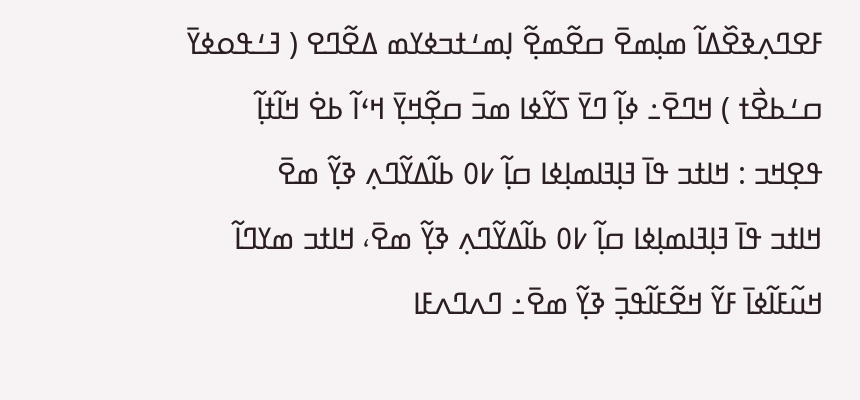ߓߐߣߍ߲ߢߐ߰ߡߊ߬ ߘߊ߲ߘߐ߫ ߛߐ߬ߘߐ߲߬ ߊ߲ߘߑߙߏߦߌߘ ߡߐ߬ߣߐ ( ߔߑߟߋߦߌ߫ ߛߑߕߐ߯ߙ ) ߞߣߐ߫߸ ߦߊ߲߬ ߣߌ߫ ߖߌ߬ߦߊ ߘߏ߫ ߛߐ߲߬ߞߌ߲߫ ߞߵߊ߬ ߕߐ߭ ߞߊ߬ߙߊ߲߬
ߟߐ߲ߞߏ : ߞߊߙߏ ߟߊ߫ ߔߊ߲ߔߊߘߊ߲ߦߊ ߛߊ߲߬ ߇߀ ߕߊ߬ߡߌ߬ߣߍ߲ ߢߌ߲߬ ߘߐ߫
ߞߊߙߏ ߟߊ߫ ߔߊ߲ߔߊߘߊ߲ߦߊ ߛߊ߲߬ ߇߀ ߕߊ߬ߡߌ߬ߣߍ߲ ߢߌ߲߬ ߘߐ߫، ߞߊߙߏ ߘߌߣߊ߬ ߞߎ߬ߓߊ߬ߦߊ߫ ߓߌ߬ ߞߐ߬ߓߊ߬ߟߏ߲߫ ߢߌ߲߬ ߘߐ߫߸ ߣߍߣߍߓߊ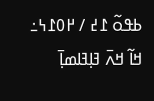ߕߟߋ߬ ߁߄ / ߂߀߁߆߸ ߞߊ߬ ߞߍ߫ ߔߊ߲ߔߊߘߊ߲߫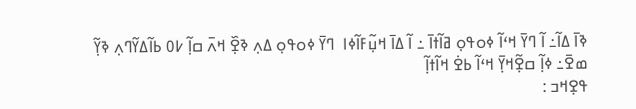ߢߊ߫ ߡߊ߬߸ ߊ߬ ߣߌ߫ ߞߵߊ߬ ߦߋߟߋ߲ ߥߊ߬ߙߊ߫ ߸ ߊ߬ ߡߊ߫ ߞߎ߲߬ߓߊ߬ߦߊ  ߣߌ߫ ߦߋߟߋ߲ ߡߍ߲ ߢߐ߲߰ ߞߍ߫ ߛߊ߲߬ ߇߀ ߕߊ߬ߡߌ߬ߣߍ߲ ߢߌ߲߬ ߘߐ߫߸ ߦߊ߲߬ ߛߐ߲߬ߞߌ߲߫ ߞߵߊ߬ ߕߐ߭ ߞߊ߬ߙߊ߲߬
ߟߐ߲ߞߏ :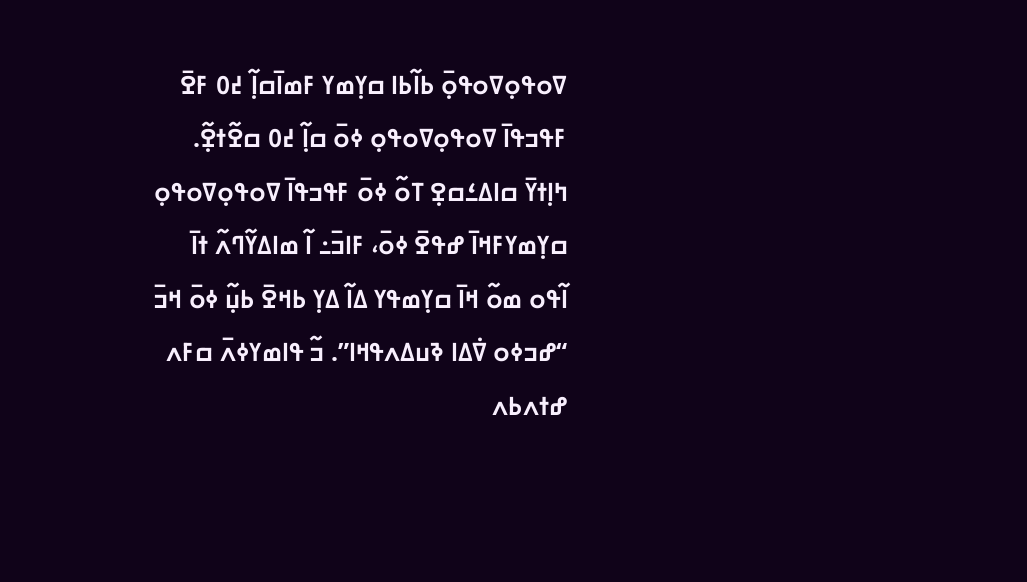ߜߋߟߋ߲ߜߋߟߋ߲߫ ߕߊ߬ߕߊ ߛߌ߲ߘߌ ߓߘߊ߫ߛߊ߲߬ ߄߀ ߓߐ߫
ߓߟߏߟߊ߫ ߜߋߟߋ߲ߜߋߟߋ߲ ߦߋ߫ ߛߊ߲߬ ߄߀ ߛߐ߬ߙߐ߲߬. ߤߊ߲ߙߌ߫ ߛߊߡߑߛߐ߲ ߠߋ߬ ߦߋ߫ ߓߟߏߟߊ߫ ߜߋߟߋ߲ߜߋߟߋ߲ ߛߌ߲ߘߌߓߞߊ߫ ߝߟߐ߫ ߦߋ߫، ߓߊߏ߫߸ ߊ߬ ߘߊߡߌ߬ߣߍ߬ ߙߊ߫ ߊ߬ߟߋ ߘߋ߬ ߞߊ߫ ߛߌ߲ߘߟߌ ߡߊ߬ ߡߌ߲ ߕߞߐ߫ ߕߎ߲߬ ߦߋ߫ ߞߏ߫ “ߝߏߦߋ ߜ߭ߡߊ ߢߎߡߍߟߞߊ”. ߏ߬ ߟߊߘߌߦߍ߫ ߛߓߍ ߝߙߍߕߍ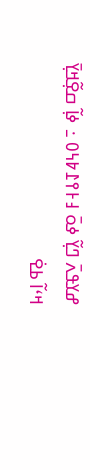ߝߌߟߍ߫ ߣߌ߲߬ ߦߋ߫ ߃߅߉߁߈߆߀ ߸ ߦߊ߲߬ ߛߐ߲߬ߞߌ߲߫ ߞߵߊ߬ ߕߐ߭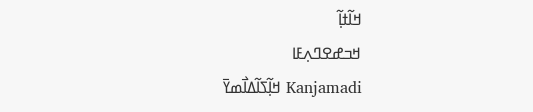ߞߊ߬ߙߊ߲߬
ߞߏߝߐߣߍ߲ߓߊ
Kanjamadi ߞߊ߲߬ߖߊ߬ߡߊ߯ߘߌ߫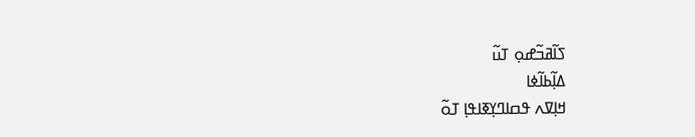ߖߊ߬ߥߏ߬ߝߋ߲ ߠߎ߬
ߡߊ߲߬ߕߊ߬ߦߊ
ߞߊ߲ߜߍ ߟߛߊߣߌ߲ߧߊߟߊ߲ ߠߋ߬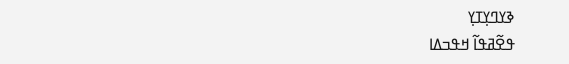ߢߌߣߌ߲ߠߌ߲
ߟߐ߬ߥߟߊ߬ ߞߟߏߡߊ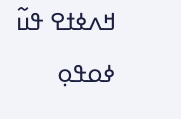ߞߍߦߙߐ ߟߎ߬
ߦߋߟߋ߲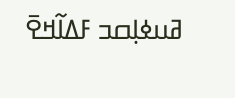ߥߎߦߊ߲ߛߏ ߓߡߊ߬ߞߐ߫